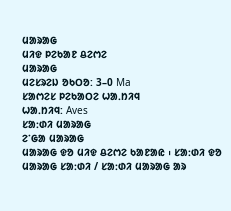ᱢᱟᱨᱟᱜ
ᱢᱤᱫ ᱞᱮᱠᱟᱱ ᱪᱮᱬᱮ
ᱢᱟᱨᱟᱜ
ᱢᱮᱥᱨᱮᱡ ᱚᱠᱛᱚ: 3–0 Ma
ᱥᱟᱬᱮᱥ ᱞᱮᱠᱟᱛᱮ ᱦᱟᱹᱴᱤᱧ
ᱦᱟᱹᱴᱤᱧ: Aves
ᱥᱟᱺᱰᱤ ᱢᱟᱨᱟᱜ
ᱮᱸᱜᱟ ᱢᱟᱨᱟᱜ
ᱢᱟᱨᱟᱜ ᱫᱚ ᱢᱤᱫ ᱪᱮᱬᱮ ᱠᱟᱱᱟᱭ ᱾ ᱥᱟᱺᱰᱤ ᱫᱚ ᱢᱟᱨᱟᱜ ᱥᱟᱺᱰᱤ / ᱥᱟᱺᱰᱤ ᱢᱟᱨᱟᱜ ᱟᱨ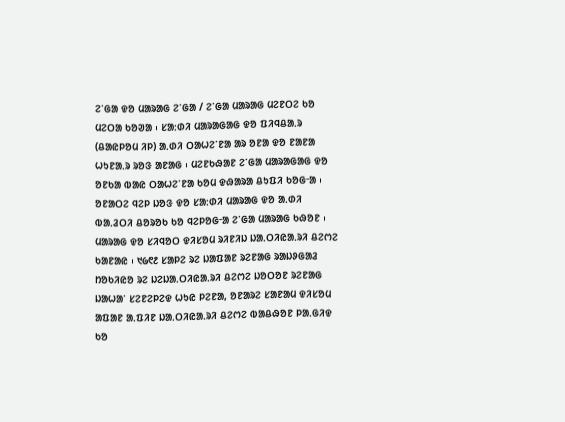ᱮᱸᱜᱟ ᱫᱚ ᱢᱟᱨᱟᱜ ᱮᱸᱜᱟ / ᱮᱸᱜᱟ ᱢᱟᱨᱟᱜ ᱢᱮᱱᱛᱮ ᱠᱚ ᱢᱮᱛᱟ ᱠᱚᱣᱟ ᱾ ᱥᱟᱺᱰᱤ ᱢᱟᱨᱟᱜᱟᱜ ᱫᱚ ᱯᱤᱧᱪᱟᱹᱨ (ᱪᱟᱭᱞᱚᱢ ᱤᱞ) ᱟᱹᱰᱤ ᱛᱟᱦᱮᱸᱱᱟ ᱟᱨ ᱚᱱᱟ ᱫᱚ ᱱᱟᱱᱟ ᱦᱩᱱᱟᱹᱨ ᱨᱚᱝ ᱟᱱᱟᱜ ᱾ ᱢᱮᱱᱠᱷᱟᱱ ᱮᱸᱜᱟ ᱢᱟᱨᱟᱜᱟᱜ ᱫᱚ ᱚᱱᱠᱟ ᱵᱟᱭ ᱛᱟᱦᱮᱸᱱᱟ ᱠᱚᱢ ᱫᱷᱟᱨᱟ ᱪᱩᱯᱤ ᱠᱚᱜᱼᱟ ᱾ ᱚᱱᱟᱛᱮ ᱧᱮᱞ ᱡᱚᱝ ᱫᱚ ᱥᱟᱺᱰᱤ ᱢᱟᱨᱟᱜ ᱫᱚ ᱟᱹᱰᱤ ᱵᱟᱹᱲᱛᱤ ᱪᱚᱨᱚᱠ ᱠᱚ ᱧᱮᱞᱚᱜᱼᱟ ᱮᱸᱜᱟ ᱢᱟᱨᱟᱜ ᱠᱷᱚᱱ ᱾
ᱢᱟᱨᱟᱜ ᱫᱚ ᱥᱤᱧᱚᱛ ᱫᱤᱥᱚᱢ ᱨᱤᱱᱤᱡ ᱡᱟᱹᱛᱤᱭᱟᱹᱨᱤ ᱪᱮᱬᱮ ᱠᱟᱱᱟᱭ ᱾ ᱑᱙᱖᱒ ᱥᱟᱞᱮ ᱨᱮ ᱡᱟᱯᱟᱱ ᱨᱮᱱᱟᱜ ᱨᱟᱡᱽᱜᱟᱲ ᱴᱚᱠᱤᱭᱚ ᱨᱮ ᱡᱮᱡᱟᱹᱛᱤᱭᱟᱹᱨᱤ ᱪᱮᱬᱮ ᱡᱚᱛᱚᱱ ᱨᱮᱱᱟᱜ ᱡᱟᱦᱟᱸ ᱥᱮᱱᱮᱞᱮᱫ ᱦᱩᱭ ᱞᱮᱱᱟ, ᱚᱱᱟᱨᱮ ᱥᱟᱱᱟᱢ ᱫᱤᱥᱚᱢ ᱟᱯᱟᱱ ᱟᱹᱯᱤᱱ ᱡᱟᱹᱛᱤᱭᱟᱹᱨᱤ ᱪᱮᱬᱮ ᱵᱟᱪᱷᱚᱱ ᱞᱟᱹᱜᱤᱫ ᱠᱚ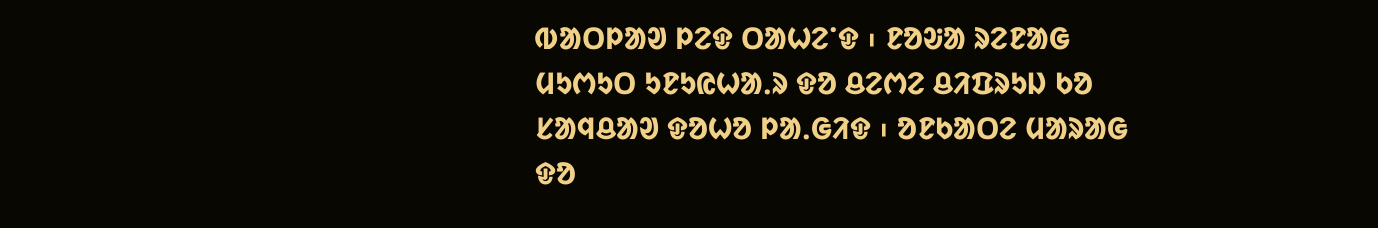ᱵᱟᱛᱞᱟᱣ ᱞᱮᱫ ᱛᱟᱦᱮᱸᱫ ᱾ ᱱᱚᱶᱟ ᱨᱮᱱᱟᱜ ᱢᱩᱬᱩᱛ ᱩᱱᱩᱭᱦᱟᱹᱨ ᱫᱚ ᱪᱮᱬᱮ ᱪᱤᱯᱨᱩᱡ ᱠᱚ ᱥᱟᱧᱪᱟᱣ ᱫᱚᱦᱚ ᱞᱟᱹᱜᱤᱫ ᱾ ᱚᱱᱠᱟᱛᱮ ᱢᱟᱨᱟᱜ ᱫᱚ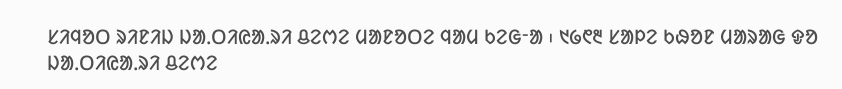ᱥᱤᱧᱚᱛ ᱨᱤᱱᱤᱡ ᱡᱟᱹᱛᱤᱭᱟᱹᱨᱤ ᱪᱮᱬᱮ ᱢᱟᱱᱚᱛᱮ ᱧᱟᱢ ᱠᱮᱜᱼᱟ ᱾ ᱑᱙᱖᱓ ᱥᱟᱞᱮ ᱠᱷᱚᱱ ᱢᱟᱨᱟᱜ ᱫᱚ ᱡᱟᱹᱛᱤᱭᱟᱹᱨᱤ ᱪᱮᱬᱮ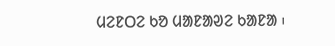ᱢᱮᱱᱛᱮ ᱠᱚ ᱢᱟᱱᱟᱣᱮ ᱠᱟᱱᱟ ᱾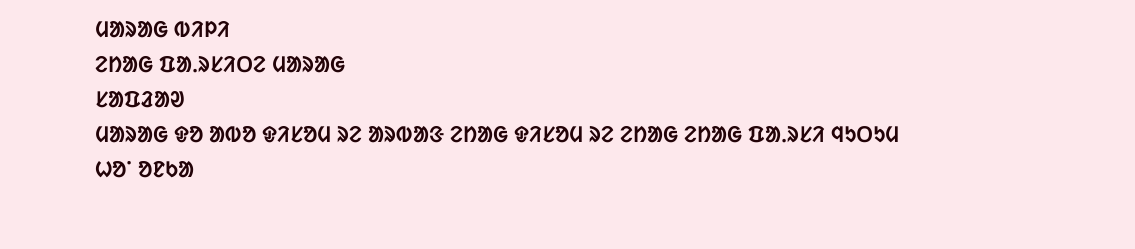ᱢᱟᱨᱟᱜ ᱵᱤᱞᱤ
ᱮᱴᱟᱜ ᱯᱟᱹᱨᱥᱤᱛᱮ ᱢᱟᱨᱟᱜ
ᱥᱟᱯᱲᱟᱣ
ᱢᱟᱨᱟᱜ ᱫᱚ ᱟᱵᱚ ᱫᱤᱥᱚᱢ ᱨᱮ ᱟᱨᱵᱟᱝ ᱮᱴᱟᱜ ᱫᱤᱥᱚᱢ ᱨᱮ ᱮᱴᱟᱜ ᱮᱴᱟᱜ ᱯᱟᱹᱨᱥᱤ ᱧᱩᱛᱩᱢ ᱦᱚᱸ ᱚᱱᱠᱟ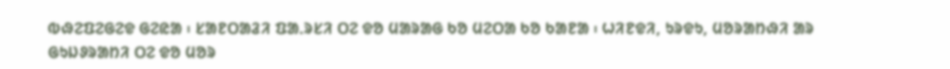ᱵᱷᱮᱯᱮᱜᱮᱫ ᱜᱮᱭᱟ ᱾ ᱥᱟᱱᱛᱟᱲᱤ ᱯᱟᱹᱨᱥᱤ ᱛᱮ ᱫᱚ ᱢᱟᱨᱟᱜ ᱠᱚ ᱢᱮᱛᱟ ᱠᱚ ᱠᱟᱱᱟ ᱾ ᱦᱤᱱᱫᱤ, ᱩᱨᱫᱩ, ᱢᱚᱨᱟᱴᱷᱤ ᱟᱨ ᱜᱩᱡᱽᱨᱟᱴᱤ ᱛᱮ ᱫᱚ ᱢᱚᱨ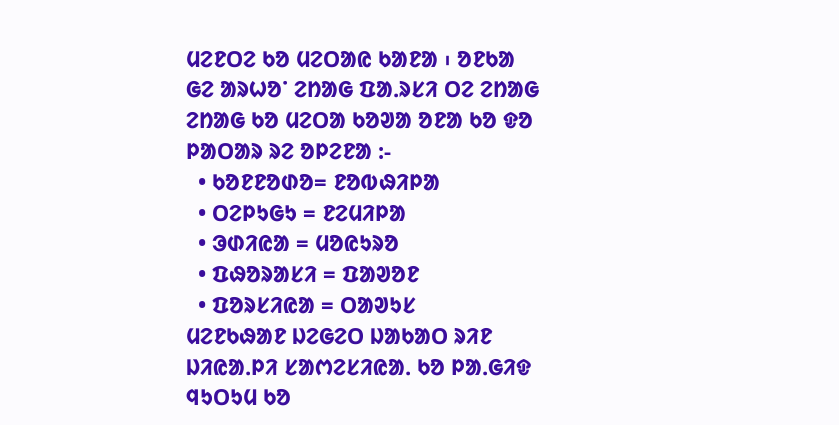ᱢᱮᱱᱛᱮ ᱠᱚ ᱢᱮᱛᱟᱭ ᱠᱟᱱᱟ ᱾ ᱚᱱᱠᱟ ᱜᱮ ᱟᱨᱦᱚᱸ ᱮᱴᱟᱜ ᱯᱟᱹᱨᱥᱤ ᱛᱮ ᱮᱴᱟᱜ ᱮᱴᱟᱜ ᱠᱚ ᱢᱮᱛᱟ ᱠᱚᱣᱟ ᱚᱱᱟ ᱠᱚ ᱫᱚ ᱞᱟᱛᱟᱨ ᱨᱮ ᱚᱞᱮᱱᱟ :-
  • ᱠᱚᱱᱱᱚᱰᱚ= ᱱᱚᱵᱷᱤᱞᱟ
  • ᱛᱮᱞᱩᱜᱩ = ᱱᱮᱢᱤᱞᱟ
  • ᱳᱰᱤᱭᱟ = ᱢᱚᱭᱩᱨᱚ
  • ᱯᱷᱚᱨᱟᱥᱤ = ᱯᱟᱣᱚᱱ
  • ᱯᱚᱨᱥᱤᱭᱟ = ᱛᱟᱣᱩᱥ
ᱢᱮᱱᱠᱷᱟᱱ ᱡᱮᱜᱮᱛ ᱡᱟᱠᱟᱛ ᱨᱤᱱ ᱡᱤᱭᱟᱹᱞᱤ ᱥᱟᱬᱮᱥᱤᱭᱟᱹ ᱠᱚ ᱞᱟᱹᱜᱤᱫ ᱧᱩᱛᱩᱢ ᱠᱚ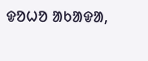ᱫᱚᱦᱚ ᱟᱠᱟᱫᱟ,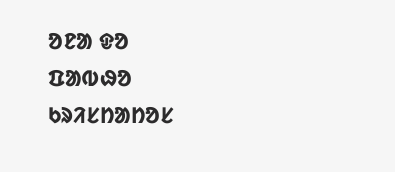ᱚᱱᱟ ᱫᱚ ᱯᱟᱵᱷᱚ ᱠᱨᱤᱥᱴᱟᱴᱚᱥ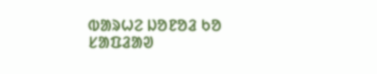ᱵᱟᱨᱦᱮ ᱡᱚᱱᱚᱲ ᱠᱚ
ᱥᱟᱯᱲᱟᱣ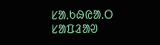ᱥᱟᱹᱠᱷᱭᱟᱹᱛ
ᱥᱟᱯᱲᱟᱣ